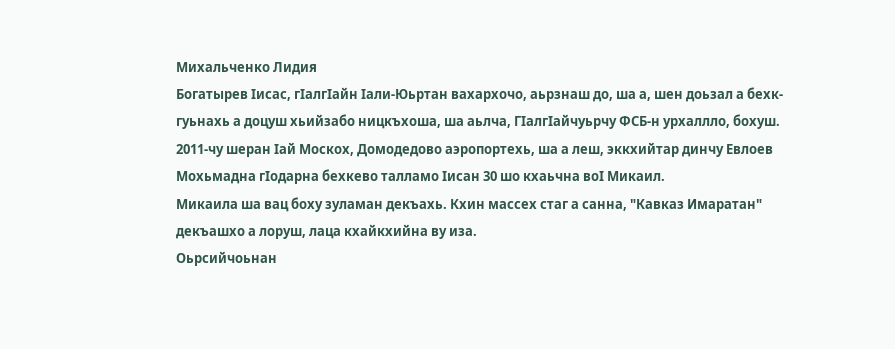Михальченко Лидия
Богатырев Iисас, гIалгIайн Iали-Юьртан вахархочо, аьрзнаш до, ша а, шен доьзал а бехк-гуьнахь а доцуш хьийзабо ницкъхоша, ша аьлча, ГIалгIайчуьрчу ФСБ-н урхаллло, бохуш.
2011-чу шеран Iай Москох, Домодедово аэропортехь, ша а леш, эккхийтар динчу Евлоев Мохьмадна гIодарна бехкево талламо Iисан 30 шо кхаьчна воI Микаил.
Микаила ша вац боху зуламан декъахь. Кхин массех стаг а санна, "Кавказ Имаратан" декъашхо а лоруш, лаца кхайкхийна ву иза.
Оьрсийчоьнан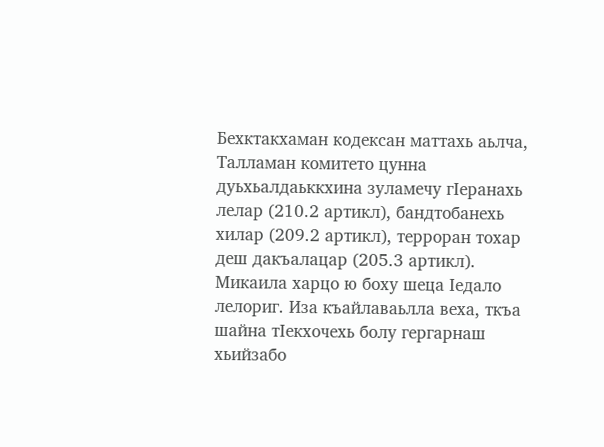Бехктакхаман кодексан маттахь аьлча, Талламан комитето цунна дуьхьалдаьккхина зуламечу гIеранахь лелар (210.2 артикл), бандтобанехь хилар (209.2 артикл), терроран тохар деш дакъалацар (205.3 артикл).
Микаила харцо ю боху шеца Iедало лелориг. Иза къайлаваьлла веха, ткъа шайна тIекхочехь болу гергарнаш хьийзабо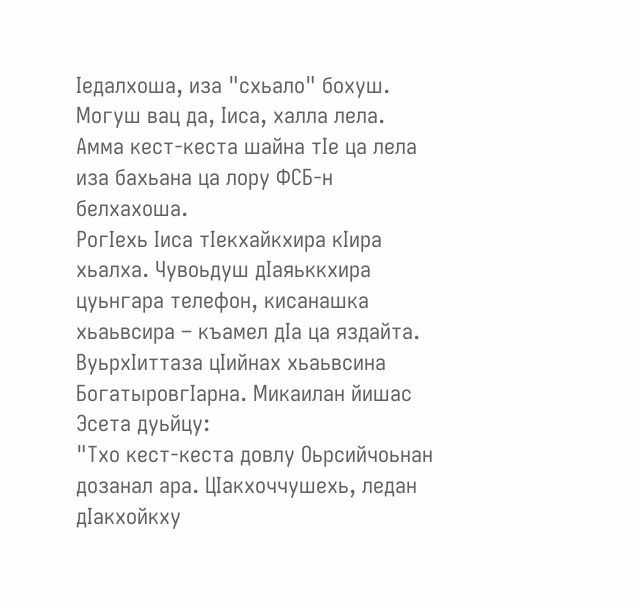Iедалхоша, иза "схьало" бохуш.
Могуш вац да, Iиса, халла лела. Амма кест-кеста шайна тIе ца лела иза бахьана ца лору ФСБ-н белхахоша.
РогIехь Iиса тIекхайкхира кIира хьалха. Чувоьдуш дIаяьккхира цуьнгара телефон, кисанашка хьаьвсира – къамел дIа ца яздайта.
ВуьрхIиттаза цIийнах хьаьвсина БогатыровгIарна. Микаилан йишас Эсета дуьйцу:
"Тхо кест-кеста довлу Оьрсийчоьнан дозанал ара. ЦIакхоччушехь, ледан дIакхойкху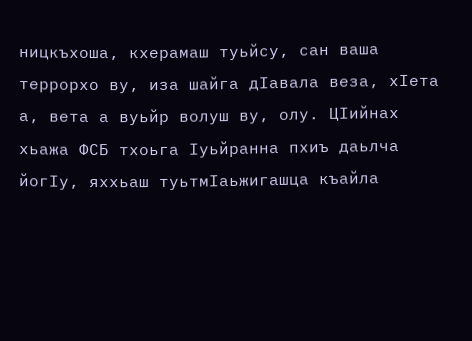ницкъхоша, кхерамаш туьйсу, сан ваша террорхо ву, иза шайга дIавала веза, хIета а, вета а вуьйр волуш ву, олу. ЦIийнах хьажа ФСБ тхоьга Iуьйранна пхиъ даьлча йогIу, яххьаш туьтмIаьжигашца къайла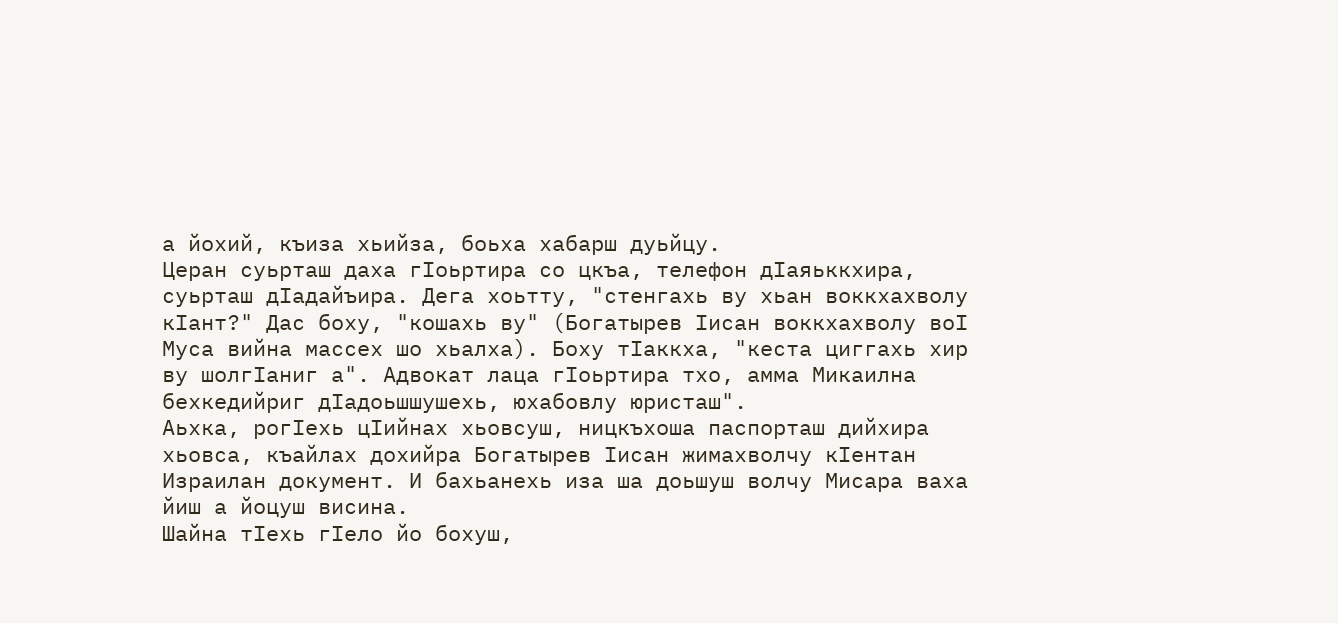а йохий, къиза хьийза, боьха хабарш дуьйцу.
Церан суьрташ даха гIоьртира со цкъа, телефон дIаяьккхира, суьрташ дIадайъира. Дега хоьтту, "стенгахь ву хьан воккхахволу кIант?" Дас боху, "кошахь ву" (Богатырев Iисан воккхахволу воI Муса вийна массех шо хьалха). Боху тIаккха, "кеста циггахь хир ву шолгIаниг а". Адвокат лаца гIоьртира тхо, амма Микаилна бехкедийриг дIадоьшшушехь, юхабовлу юристаш".
Аьхка, рогIехь цIийнах хьовсуш, ницкъхоша паспорташ дийхира хьовса, къайлах дохийра Богатырев Iисан жимахволчу кIентан Израилан документ. И бахьанехь иза ша доьшуш волчу Мисара ваха йиш а йоцуш висина.
Шайна тIехь гIело йо бохуш,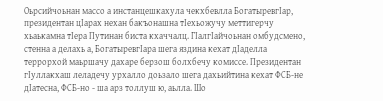Оьрсийчоьнан массо а инстанцешкахула чекхбевлла БогатыревгIар, президентан цIарах нехан бакъонашна тIехьожучу меттигерчу хьаькамна тIера Путинан биста кхаччалц. ГIалгIайчоьнан омбудсмено, стенна а делахь а, БогатыревгIара шега яздина кехат дIаделла террорхой маьршачу дахаре берзош болхбечу комиссе. Президентан гIуллакхаш леладечу урхалло доьзало шега дахьийтина кехат ФСБ-не дIатесна, ФСБ-но - ша арз толлуш ю, аьлла. Шо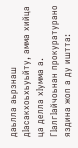даьлла аьрзнаш дIасакхоьхьуьйту, амма хийца ца делла хIумма а.
ГIалгIайчоьнан прокуратурано яздина жоп а ду иштта: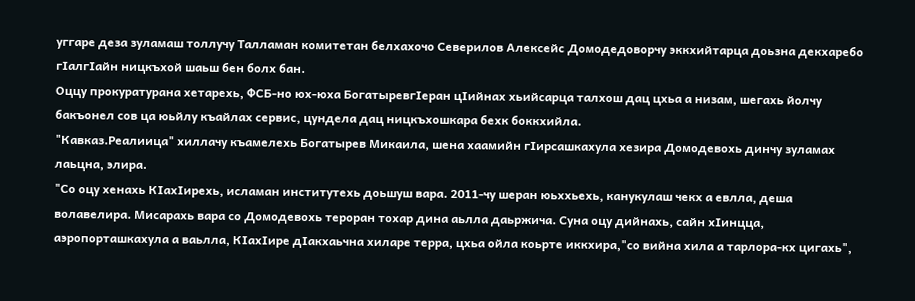уггаре деза зуламаш толлучу Талламан комитетан белхахочо Северилов Алексейс Домодедоворчу эккхийтарца доьзна декхаребо гIалгIайн ницкъхой шаьш бен болх бан.
Оццу прокуратурана хетарехь, ФСБ-но юх-юха БогатыревгIеран цIийнах хьийсарца талхош дац цхьа а низам, шегахь йолчу бакъонел сов ца юьйлу къайлах сервис, цундела дац ницкъхошкара бехк боккхийла.
"Кавказ.Реалиица" хиллачу къамелехь Богатырев Микаила, шена хаамийн гIирсашкахула хезира Домодевохь динчу зуламах лаьцна, элира.
"Со оцу хенахь КIахIирехь, исламан институтехь доьшуш вара. 2011-чу шеран юьххьехь, канукулаш чекх а евлла, деша волавелира. Мисарахь вара со Домодевохь тероран тохар дина аьлла даьржича. Суна оцу дийнахь, сайн хIинцца, аэропорташкахула а ваьлла, КIахIире дIакхаьчна хиларе терра, цхьа ойла коьрте иккхира,"со вийна хила а тарлора-кх цигахь",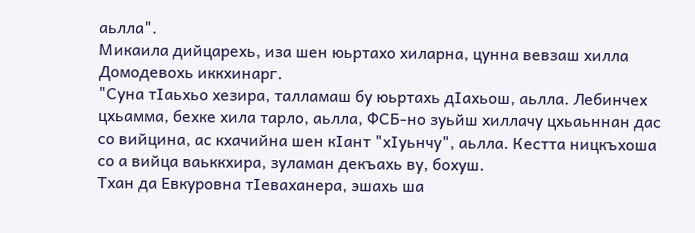аьлла".
Микаила дийцарехь, иза шен юьртахо хиларна, цунна вевзаш хилла Домодевохь иккхинарг.
"Суна тIаьхьо хезира, талламаш бу юьртахь дIахьош, аьлла. Лебинчех цхьамма, бехке хила тарло, аьлла, ФСБ-но зуьйш хиллачу цхьаьннан дас со вийцина, ас кхачийна шен кIант "хIуьнчу", аьлла. Кестта ницкъхоша со а вийца ваьккхира, зуламан декъахь ву, бохуш.
Тхан да Евкуровна тIеваханера, эшахь ша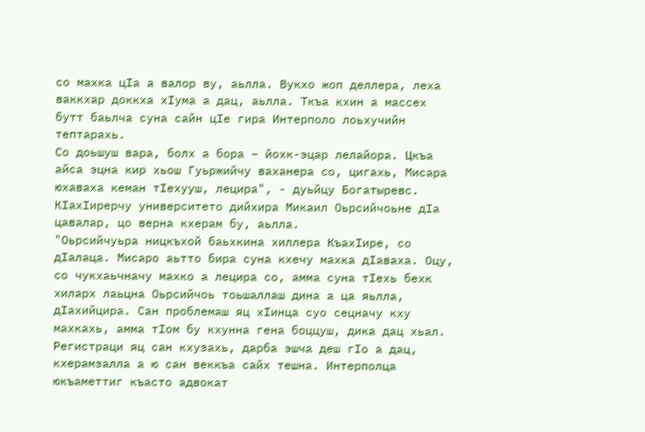со махка цIа а валор ву, аьлла. Вукхо жоп деллера, леха ваккхар доккха хIума а дац, аьлла. Ткъа кхин а массех бутт баьлча суна сайн цIе гира Интерполо лоьхучийн тептарахь.
Со доьшуш вара, болх а бора – йохк-эцар лелайора. Цкъа айса эцна кир хьош Гуьржийчу ваханера со, цигахь, Мисара юхаваха кеман тIехууш, лецира", - дуьйцу Богатыревс.
КIахIирерчу университето дийхира Микаил Оьрсийчоьне дIа цавалар, цо верна кхерам бу, аьлла.
"Оьрсийчуьра ницкъхой баьхкина хиллера КъахIире, со дIалаца. Мисаро аьтто бира суна кхечу махка дIаваха. Оцу, со чукхаьчначу махко а лецира со, амма суна тIехь бехк хиларх лаьцна Оьрсийчоь тоьшаллаш дина а ца яьлла, дIахийцира. Сан проблемаш яц хIинца суо сецначу кху махкахь, амма тIом бу кхунна гена боццуш, дика дац хьал. Регистраци яц сан кхузахь, дарба эшча деш гIо а дац, кхерамзалла а ю сан веккъа сайх тешна. Интерполца юкъаметтиг къасто адвокат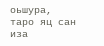оьшура, таро яц сан иза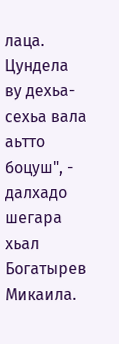лаца. Цундела ву дехьа-сехьа вала аьтто боцуш", - далхадо шегара хьал Богатырев Микаила.